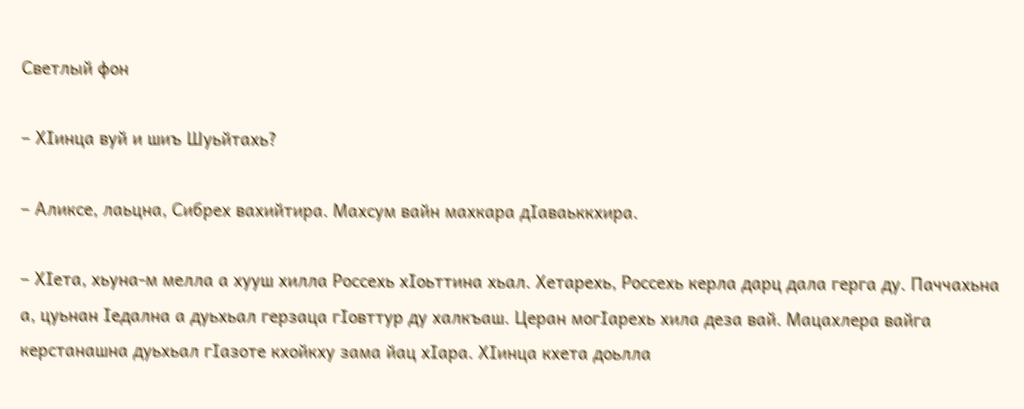Светлый фон

– ХIинца вуй и шиъ Шуьйтахь?

– Аликсе, лаьцна, Сибрех вахийтира. Махсум вайн махкара дIаваьккхира.

– ХIета, хьуна-м мелла а хууш хилла Россехь хIоьттина хьал. Хетарехь, Россехь керла дарц дала герга ду. Паччахьна а, цуьнан Iедална а дуьхьал герзаца гIовттур ду халкъаш. Церан могIарехь хила деза вай. Мацахлера вайга керстанашна дуьхьал гIазоте кхойкху зама йац хIара. ХIинца кхета доьлла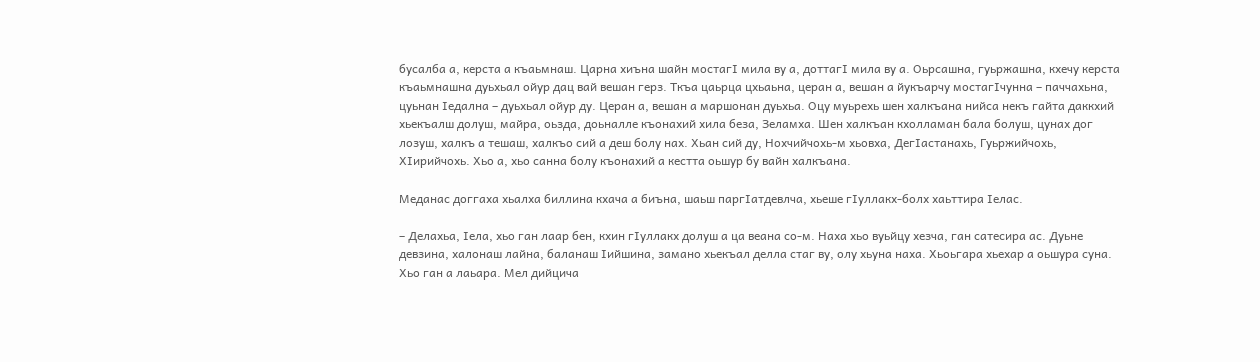бусалба а, керста а къаьмнаш. Цapна хиъна шайн мостагI мила ву а, доттагI мила ву а. Оьрсашна, гуьржашна, кхечу керста къаьмнашна дуьхьал ойур дац вай вешан герз. Ткъа цаьрца цхьаьна, церан а, вешан а йукъарчу мостагIчунна – паччахьна, цуьнан Iедална – дуьхьал ойур ду. Церан а, вешан а маршонан дуьхьа. Оцу муьрехь шен халкъана нийса некъ гайта даккхий хьекъалш долуш, майра, оьзда, доьналле къонахий хила беза, Зеламха. Шен халкъан кхолламан бала болуш, цунах дог лозуш, халкъ а тешаш, халкъо сий а деш болу нах. Хьан сий ду, Нохчийчохь-м хьовха, ДегIастанахь, Гуьржийчохь, ХIирийчохь. Хьо а, хьо санна болу къонахий а кестта оьшур бу вайн халкъана.

Меданас доггаха хьалха биллина кхача а биъна, шаьш паргIатдевлча, хьеше гIуллакх-болх хаьттира Iелас.

– Делахьа, Iела, хьо ган лаар бен, кхин гIуллакх долуш а ца веана со-м. Наха хьо вуьйцу хезча, ган сатесира ас. Дуьне девзина, халонаш лайна, баланаш Iийшина, замано хьекъал делла стаг ву, олу хьуна наха. Хьоьгара хьехар а оьшура суна. Хьо ган а лаьара. Мел дийцича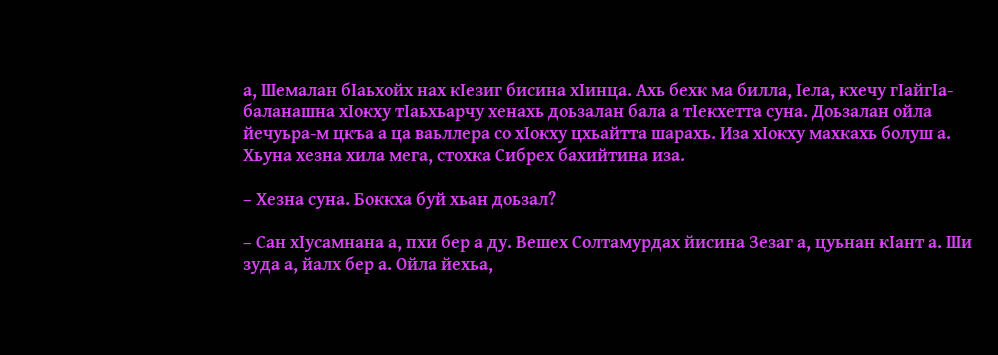а, Шемалан бIаьхойх нах кIезиг бисина хIинца. Ахь бехк ма билла, Iела, кхечу гIайгIа-баланашна хIокху тIаьхьарчу хенахь доьзалан бала а тIекхетта суна. Доьзалан ойла йечуьра-м цкъа а ца ваьллера со хIокху цхьайтта шарахь. Иза хIокху махкахь болуш а. Хьуна хезна хила мега, стохка Сибрех бахийтина иза.

– Хезна суна. Боккха буй хьан доьзал?

– Сан хIусамнана а, пхи бер а ду. Вешех Солтамурдах йисина Зезаг а, цуьнан кIант а. Ши зуда а, йалх бер а. Ойла йехьа,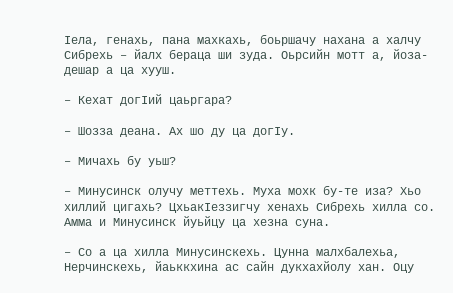Iела, генахь, пана махкахь, боьршачу нахана а халчу Сибрехь – йалх бераца ши зуда. Оьрсийн мотт а, йоза-дешар а ца хууш.

– Кехат догIий цаьргара?

– Шозза деана. Ах шо ду ца догIу.

– Мичахь бу уьш?

– Минусинск олучу меттехь. Муха мохк бу-те иза? Хьо хиллий цигахь? ЦхьакIеззигчу хенахь Сибрехь хилла со. Амма и Минусинск йуьйцу ца хезна суна.

– Со а ца хилла Минусинскехь. Цунна малхбалехьа, Нерчинскехь, йаьккхина ас сайн дукхахйолу хан. Оцу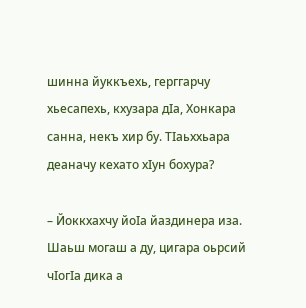шинна йуккъехь, герггарчу хьесапехь, кхузара дIа, Хонкара санна, некъ хир бу. ТIаьххьара деаначу кехато хIyн бохура?

– Йоккхахчу йоIа йаздинера иза. Шаьш могаш а ду, цигара оьрсий чIогIа дика а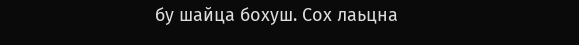бу шайца бохуш. Сох лаьцна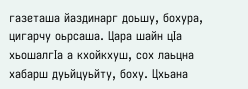газеташа йаздинарг доьшу, бохура, цигарчу оьрсаша. Цара шайн цIа хьошалгIа а кхойкхуш, сох лаьцна хабарш дуьйцуьйту, боху. Цхьана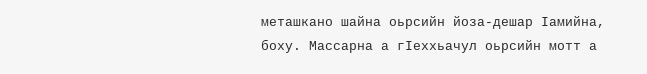меташкано шайна оьрсийн йоза-дешар Iамийна, боху. Массарна а гIеххьачул оьрсийн мотт а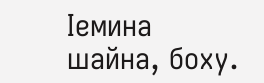Iемина шайна, боху.